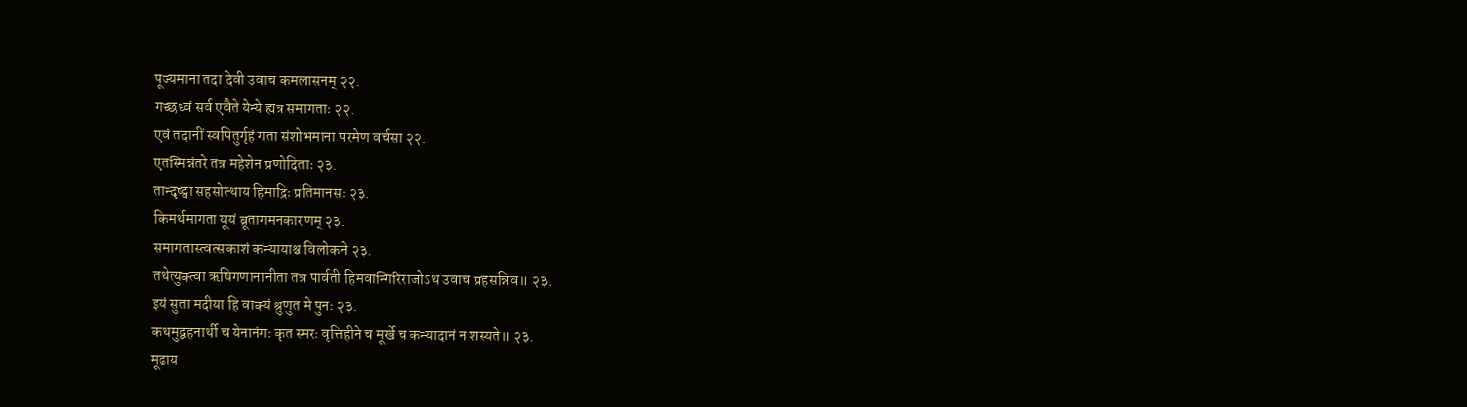पूज्यमाना तदा देवी उवाच कमलासनम् २२.
गच्छध्वं सर्व एवैते येन्ये ह्यत्र समागताः २२.
एवं तदानीं स्वपितुर्गृहं गता संशोभमाना परमेण वर्चसा २२.
एतस्मिन्नंतरे तत्र महेशेन प्रणोदिताः २३.
तान्दृष्ट्वा सहसोत्थाय हिमाद्रिः प्रतिमानसः २३.
किमर्थमागता यूयं ब्रूतागमनकारणम् २३.
समागतास्त्वत्सकाशं कन्यायाश्च विलोकने २३.
तथेत्युक्त्वा ऋषिगणानानीता तत्र पार्वती हिमवान्गिरिराजोऽथ उवाच प्रहसन्निव॥ २३.
इयं सुता मदीया हि वाक्यं श्रुणुत मे पुनः २३.
कथमुद्वहनार्थी च येनानंगः कृत स्मरः वृत्तिहीने च मूर्खे च कन्यादानं न शस्यते॥ २३.
मूढाय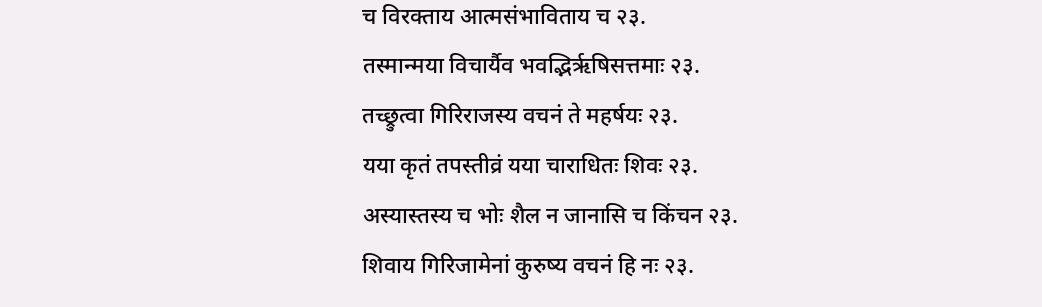च विरक्ताय आत्मसंभाविताय च २३.
तस्मान्मया विचार्यैव भवद्भिर्ऋषिसत्तमाः २३.
तच्छ्रुत्वा गिरिराजस्य वचनं ते महर्षयः २३.
यया कृतं तपस्तीव्रं यया चाराधितः शिवः २३.
अस्यास्तस्य च भोः शैल न जानासि च किंचन २३.
शिवाय गिरिजामेनां कुरुष्य वचनं हि नः २३.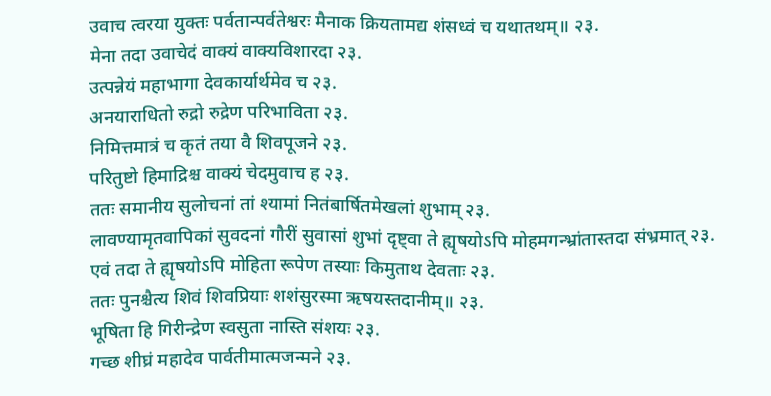उवाच त्वरया युक्तः पर्वतान्पर्वतेश्वरः मैनाक क्रियतामद्य शंसध्वं च यथातथम्॥ २३.
मेना तदा उवाचेदं वाक्यं वाक्यविशारदा २३.
उत्पन्नेयं महाभागा देवकार्यार्थमेव च २३.
अनयाराधितो रुद्रो रुद्रेण परिभाविता २३.
निमित्तमात्रं च कृतं तया वै शिवपूजने २३.
परितुष्टो हिमाद्रिश्च वाक्यं चेदमुवाच ह २३.
ततः समानीय सुलोचनां तां श्यामां नितंबार्षितमेखलां शुभाम् २३.
लावण्यामृतवापिकां सुवदनां गौरीं सुवासां शुभां दृष्ट्वा ते ह्यृषयोऽपि मोहमगन्भ्रांतास्तदा संभ्रमात् २३.
एवं तदा ते ह्यृषयोऽपि मोहिता रूपेण तस्याः किमुताथ देवताः २३.
ततः पुनश्चैत्य शिवं शिवप्रियाः शशंसुरस्मा ऋषयस्तदानीम्॥ २३.
भूषिता हि गिरीन्द्रेण स्वसुता नास्ति संशयः २३.
गच्छ शीघ्रं महादेव पार्वतीमात्मजन्मने २३.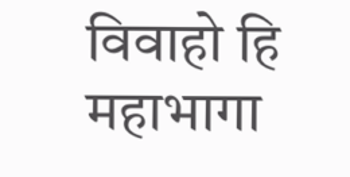विवाहो हि महाभागा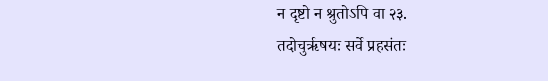न दृष्टो न श्रुतोऽपि वा २३.
तदोचुर्ऋषयः सर्वे प्रहसंतः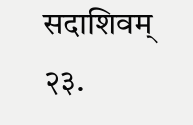सदाशिवम् २३.